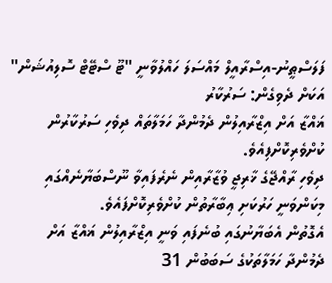ފަލަސްޠީނު-އިސްރާއީލް މައްސަލަ ހައްލުވާނީ "ޓޫ ސްޓޭޓް ސޮލިއުޝަން" އަކަށް ދެވިގެން: ސަރުކާރު
ޣައްޒާ އަށް އިޒްރާއިލުން ދެމުންދާ ހަމަލާތައް ދިވެހި ސަރުކާރުން ކުށްވެރިކޮށްފިއެވެ.
ދިވެހި ރާއްޖޭގެ ޚާރިޖީ ވުޒާރާއިން ނެރެފައިވާ ނޫސްބަޔާނެއްގައި މިކަންވަނީ ހަރުކަށި ޢިބާރާތުން ކުށްވެރިކޮށްފައެވެ.
އެގޮތުން އެބަޔާނުގައި ބުނެފައި ވަނީ އިޒްރާއިލުން ޣައްޒާ އަށް ދެމުންދާ ހަމަލާތަކުގެ ސަބަބުން 31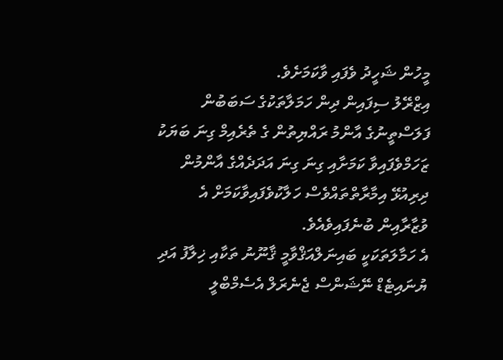މީހުން ޝަހީދު ވެފައި ވާކަމަށެވެ.
އިޒްރޭލު ސިފައިން ދިން ހަމަލާތަކުގެ ސަބަބުން ފަލަސްތީނުގެ އާންމު ރައްޔިތުން ގެ ތެރެއިމް ގިނަ ބަޔަކު ޒަހަމްވެފައިވާ ކަމަށާއި ގިނަ ގިނަ އަދަދެއްގެ އާންމުން ދިރިއުޅޭ އިމާރާތްތައްވެސް ހަލާކުވެފައިވާކަމަށް އެ ވުޒާރާއިން ބުނެފައިވެއެވެ.
އެ ހަމާލަތަކަކީ ބައިނަލްއަޤްވާމީ ޤާނޫނު ތަކާއި ޚިލާފު އަދި ޔުނައިޓެޑް ނޭޝަންސް ޖެނެރަލް އެސެމްބްލީ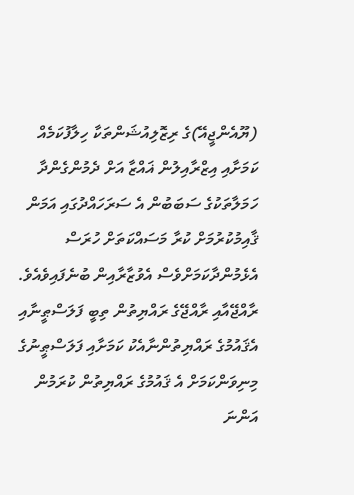(ޔޫއެންޖީއޭ)ގެ ރިޒޮލިއުޝަންތަކާ ހިލާފުކަމެއް ކަމަށާއި އިޒްރާއިލުން ޣައްޒާ އަށް ދެމުންގެންދާ ހަމަލާތަކުގެ ސަބަބުން އެ ސަރަހައްދުގައި އަމަން ޤާއިމުކުރުމަށް ކުރާ މަސައްކަތަށް ހުރަސް އެޅެމުންދާކަމަށްވެސް އެވުޒާރާއިން ބުނެފައިވެއެވެ.
ރާއްޖޭއާއި ރާއްޖޭގެ ރައްޔިތުން ތިބީ ފަލަސްޠީނާއި އެޤައުމުގެ ރައްޔިތުންނާއެކު ކަމަށާއި ފަލަސްޠީނުގެ މިނިވަންކަމަށް އެ ޤައުމުގެ ރައްޔިތުން ކުރަމުން އަންނަ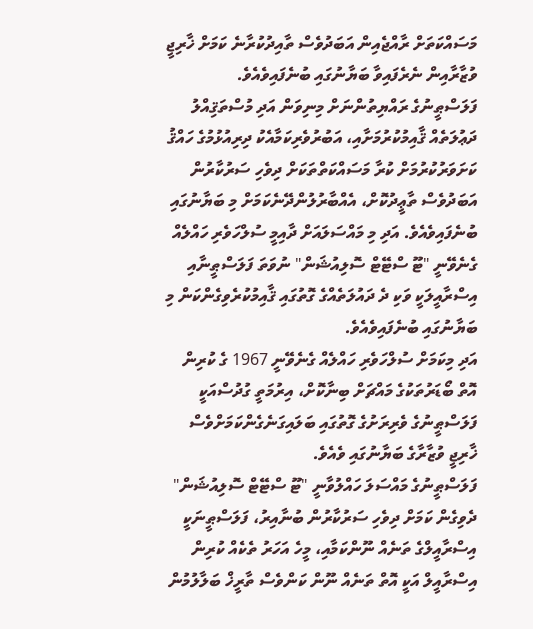މަސައްކަތަށް ރާއްޖެއިން އަބަދުވެސް ތާއިދުކުރާނެ ކަމަށް ޚާރިޖީ ވުޒާރާއިން ނެރެފައިވާ ބަޔާނުގައި ބުނެފައިވެއެވެ.
ފަލަސްޠީނުގެ ރައްޔިތުންނަށް މިނިވަން އަދި މުސްތަޤިއްލު ދަޢުލަތެއް ޤާއިމުކުރުމަށާއި، އަބުރުވެރިކަމާއެކު ދިރިއުޅުމުގެ ހައްޤު ކަށަވަރުކުރުމަށް ކުރާ މަސައްކަތްތަކަށް ދިވެހި ސަރުކާރުން އަބަދުވެސް ތާޢީދުކޮށް، އެއްބާރުލުންދޭނެކަމަށް މި ބަޔާނުގައި ބުނެފައިވެއެވެ. އަދި މި މައްސަލައަށް ދާއިމީ ސުލްހަވެރި ހައްލެއް ގެނެވޭނީ "ޓޫ ސްޓޭޓް ސޮލިއުޝަން" ނުވަތަ ފަލަސްޠީނާއި އިސްރާއީލަކީ ވަކި ދެ ދައުލަތެއްގެ ގޮތުގައި ޤާއިމުކުރެވިގެންކަން މި ބަޔާނުގައި ބުނެފައިވެއެވެ.
އަދި މިކަމަށް ސުލްހަވެރި ހައްލެއް ގެނެވޭނީ 1967 ގެ ކުރިން އޮތް ބޯޑަރުތަކުގެ މައްޗަށް ބިނާކޮށް، އިރުމަތީ ގުދުސްއަކީ ފަލަސްޠީނުގެ ވެރިރަށުގެ ގޮތުގައި ބަލައިގަނެގެންކަމަށްވެސް ޚާރިޖީ ވުޒާރާގެ ބަޔާނުގައި ވެއެވެ.
ފަލަސްޠީނުގެ މައްސަލަ ހައްލުވާނީ "ޓޫ ސްޓޭޓް ސޮލިއުޝަން" ދެވިގެން ކަމަށް ދިވެހި ސަރުކާރުން ބުނާއިރު، ފަލަސްޠީނަކީ އިސްރާއީލްގެ ތަނެއް ނޫންކަމާއި، މީހެ އަހަރު ތެކެއް ކުރިން އިސްރާއީލް އަކީ އޮތް ތަނެއް ނޫން ކަންވެސް ތާރީޚް ބަލާލުމުން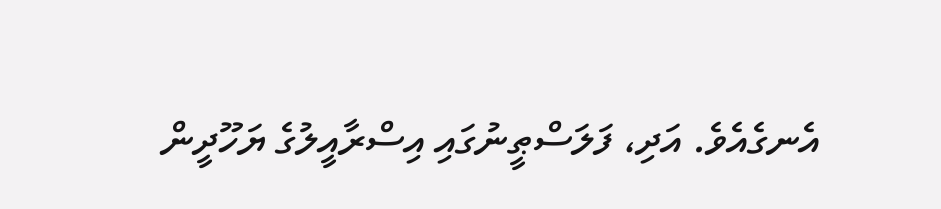އެނގެއެވެ. އަދި، ފަލަސްޠީނުގައި އިސްރާއީލުގެ ޔަހޫދީން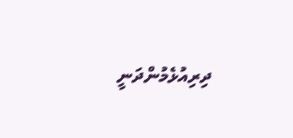ދިރިއުޅެމުންދަނީ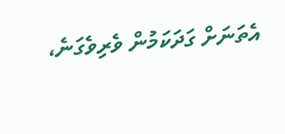އެތަނަށް ގަދަކަމުން ވެރިވެގަނެ،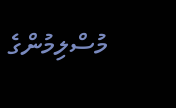މުސްލިމުންގެ